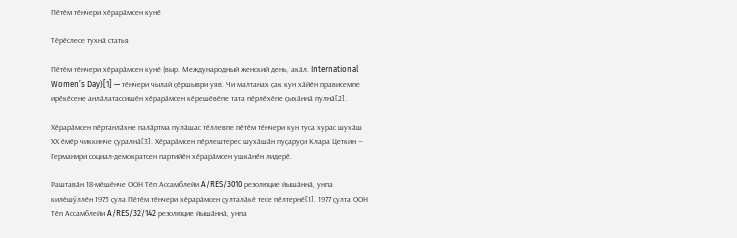Пӗтӗм тӗнчери хӗрарӑмсен кунӗ

Тӗрӗслесе тухнӑ статья

Пӗтӗм тӗнчери хӗрарӑмсен кунӗ (выр. Международный женский день, акӑл. International Women’s Day)[1] — тӗнчери чылай ҫӗршыври уяв. Чи малтанах ҫак кун хӑйӗн прависемпе ирӗкӗсене анлӑлатассишӗн хӗрарӑмсен кӗрешӗвӗпе тата пӗрлӗхӗпе ҫыхӑннӑ пулнӑ[2].

Хӗрарӑмсен пӗртанлӑхне палӑртма пулӑшас тӗллевпе пӗтӗм тӗнчери кун туса хурас шухӑш ХХ ӗмӗр чиккинче ҫуралнӑ[3]. Хӗрарӑмсен пӗрлештерес шухӑшӑн пуҫаруҫи Клара Цеткин — Германири социал-демократсен партийӗн хӗрарӑмсен ушкӑнӗн лидерӗ.

Раштавӑн 18-мӗшӗнче ООН Тӗп Ассамблейи A/RES/3010 резолюцие йышӑннӑ, унпа килӗшӳллӗн 1975 ҫула Пӗтӗм тӗнчери хӗрарӑмсен ҫулталӑкӗ тесе пӗлтернӗ[1]. 1977 ҫулта ООН Тӗп Ассамблейи A/RES/32/142 резолюцие йышӑннӑ, унпа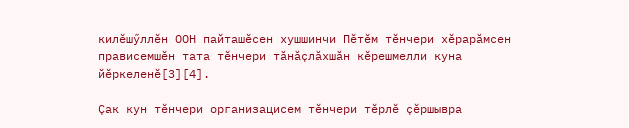килӗшӳллӗн ООН пайташӗсен хушшинчи Пӗтӗм тӗнчери хӗрарӑмсен прависемшӗн тата тӗнчери тӑнӑҫлӑхшӑн кӗрешмелли куна йӗркеленӗ[3][4].

Ҫак кун тӗнчери организацисем тӗнчери тӗрлӗ ҫӗршывра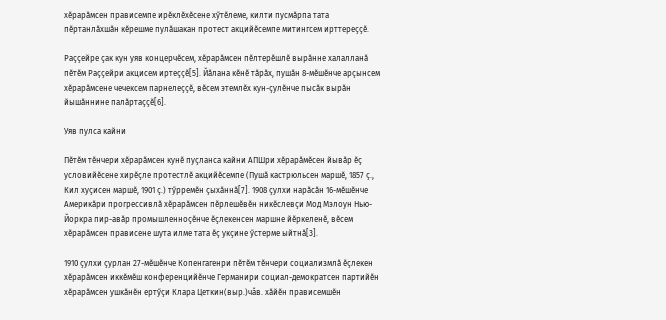хӗрарӑмсен прависемпе ирӗклӗхӗсене хӳтӗлеме, килти пусмӑрпа тата пӗртанлӑхшӑн кӗрешме пулӑшакан протест акцийӗсемпе митингсем ирттереҫҫӗ.

Раҫҫейре ҫак кун уяв концерчӗсем, хӗрарӑмсен пӗлтерӗшлӗ вырӑнне халалланӑ пӗтӗм Раҫҫейри акцисем иртеҫҫӗ[5]. Йӑлана кӗнӗ тӑрӑх, пушӑн 8-мӗшӗнче арҫынсем хӗрарӑмсене чечексем парнелеҫҫӗ, вӗсем этемлӗх кун-ҫулӗнче пысӑк вырӑн йышӑннине палӑртаҫҫӗ[6].

Уяв пулса кайни

Пӗтӗм тӗнчери хӗрарӑмсен кунӗ пуҫланса кайни АПШри хӗрарӑмӗсен йывӑр ӗҫ условийӗсене хирӗҫле протестлӗ акцийӗсемпе (Пушӑ кастрюльсен маршӗ, 1857 ҫ., Кил хуҫисен маршӗ, 1901 ҫ.) тӳрремӗн ҫыхӑннӑ[7]. 1908 ҫулхи нарӑсӑн 16-мӗшӗнче Америкӑри прогрессивлӑ хӗрарӑмсен пӗрлешӗвӗн никӗслевҫи Мод Мэлоун Нью-Йоркра пир-авӑр промышленноҫӗнче ӗҫлекенсен маршне йӗркеленӗ, вӗсем хӗрарӑмсен прависене шута илме тата ӗҫ укҫине ӳстерме ыйтнӑ[3].

1910 ҫулхи ҫурлан 27-мӗшӗнче Копенгагенри пӗтӗм тӗнчери социализмлӑ ӗҫлекен хӗрарӑмсен иккӗмӗш конференцийӗнче Германири социал-демократсен партийӗн хӗрарӑмсен ушкӑнӗн ертӳҫи Клара Цеткин(выр.)чăв. хӑйӗн прависемшӗн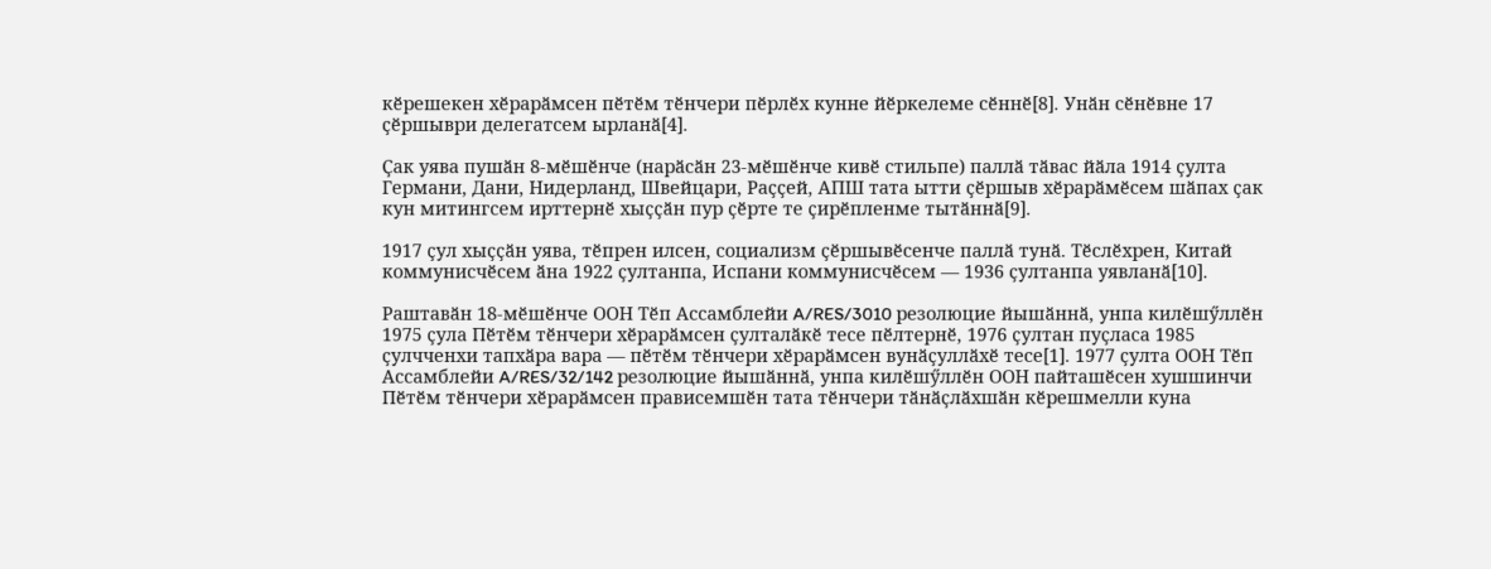кӗрешекен хӗрарӑмсен пӗтӗм тӗнчери пӗрлӗх кунне йӗркелеме сӗннӗ[8]. Унӑн сӗнӗвне 17 ҫӗршыври делегатсем ырланӑ[4].

Ҫак уява пушӑн 8-мӗшӗнче (нарӑсӑн 23-мӗшӗнче кивӗ стильпе) паллӑ тӑвас йӑла 1914 ҫулта Германи, Дани, Нидерланд, Швейцари, Раҫҫей, АПШ тата ытти ҫӗршыв хӗрарӑмӗсем шӑпах ҫак кун митингсем ирттернӗ хыҫҫӑн пур ҫӗрте те ҫирӗпленме тытӑннӑ[9].

1917 ҫул хыҫҫӑн уява, тӗпрен илсен, социализм ҫӗршывӗсенче паллӑ тунӑ. Тӗслӗхрен, Китай коммунисчӗсем ӑна 1922 ҫултанпа, Испани коммунисчӗсем — 1936 ҫултанпа уявланӑ[10].

Раштавӑн 18-мӗшӗнче ООН Тӗп Ассамблейи A/RES/3010 резолюцие йышӑннӑ, унпа килӗшӳллӗн 1975 ҫула Пӗтӗм тӗнчери хӗрарӑмсен ҫулталӑкӗ тесе пӗлтернӗ, 1976 ҫултан пуҫласа 1985 ҫулчченхи тапхӑра вара — пӗтӗм тӗнчери хӗрарӑмсен вунӑҫуллӑхӗ тесе[1]. 1977 ҫулта ООН Тӗп Ассамблейи A/RES/32/142 резолюцие йышӑннӑ, унпа килӗшӳллӗн ООН пайташӗсен хушшинчи Пӗтӗм тӗнчери хӗрарӑмсен прависемшӗн тата тӗнчери тӑнӑҫлӑхшӑн кӗрешмелли куна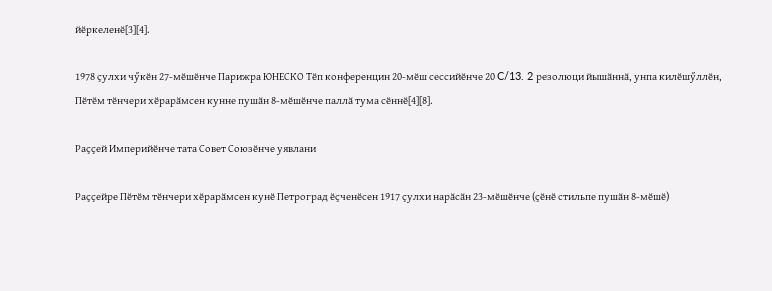йӗркеленӗ[3][4].

1978 ҫулхи чӳкӗн 27-мӗшӗнче Парижра ЮНЕСКО Тӗп конференцин 20-мӗш сессийӗнче 20 C/13. 2 резолюци йышӑннӑ, унпа килӗшӳллӗн, Пӗтӗм тӗнчери хӗрарӑмсен кунне пушӑн 8-мӗшӗнче паллӑ тума сӗннӗ[4][8].

Раҫҫей Империйӗнче тата Совет Союзӗнче уявлани

Раҫҫейре Пӗтӗм тӗнчери хӗрарӑмсен кунӗ Петроград ӗҫченӗсен 1917 ҫулхи нарӑсӑн 23-мӗшӗнче (ҫӗнӗ стильпе пушӑн 8-мӗшӗ)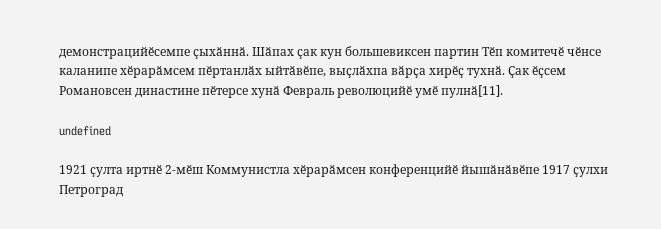демонстрацийӗсемпе ҫыхӑннӑ. Шӑпах ҫак кун большевиксен партин Тӗп комитечӗ чӗнсе каланипе хӗрарӑмсем пӗртанлӑх ыйтӑвӗпе, выҫлӑхпа вӑрҫа хирӗҫ тухнӑ. Ҫак ӗҫсем Романовсен династине пӗтерсе хунӑ Февраль революцийӗ умӗ пулнӑ[11].

undefined

1921 ҫулта иртнӗ 2-мӗш Коммунистла хӗрарӑмсен конференцийӗ йышӑнӑвӗпе 1917 ҫулхи Петроград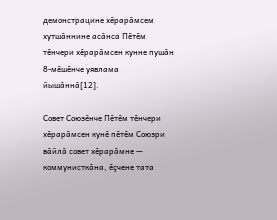демонстрацине хӗрарӑмсем хутшӑннине асӑнса Пӗтӗм тӗнчери хӗрарӑмсен кунне пушӑн 8-мӗшӗнче уявлама йышӑннӑ[12].

Совет Союзӗнче Пӗтӗм тӗнчери хӗрарӑмсен кунӗ пӗтӗм Союзри вӑйлӑ совет хӗрарӑмне — коммунисткӑна, ӗҫчене тата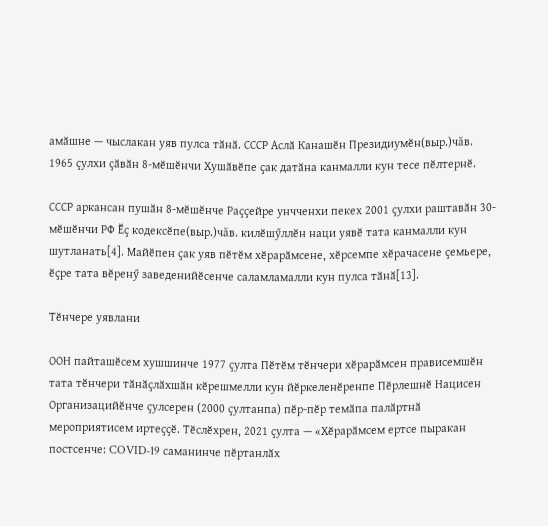амӑшне — чыслакан уяв пулса тӑнӑ. СССР Аслӑ Канашӗн Президиумӗн(выр.)чăв. 1965 ҫулхи ҫӑвӑн 8-мӗшӗнчи Хушӑвӗпе ҫак датӑна канмалли кун тесе пӗлтернӗ.

СССР аркансан пушӑн 8-мӗшӗнче Раҫҫейре унчченхи пекех 2001 ҫулхи раштавӑн 30-мӗшӗнчи РФ Ӗҫ кодексӗпе(выр.)чăв. килӗшӳллӗн наци уявӗ тата канмалли кун шутланать[4]. Майӗпен ҫак уяв пӗтӗм хӗрарӑмсене, хӗрсемпе хӗрачасене ҫемьере, ӗҫре тата вӗренӳ заведенийӗсенче саламламалли кун пулса тӑнӑ[13].

Тӗнчере уявлани

ООН пайташӗсем хушшинче 1977 ҫулта Пӗтӗм тӗнчери хӗрарӑмсен прависемшӗн тата тӗнчери тӑнӑҫлӑхшӑн кӗрешмелли кун йӗркеленӗренпе Пӗрлешнӗ Нацисен Организацийӗнче ҫулсерен (2000 ҫултанпа) пӗр-пӗр темӑпа палӑртнӑ мероприятисем иртеҫҫӗ. Тӗслӗхрен, 2021 ҫулта — «Хӗрарӑмсем ертсе пыракан постсенче: COVID-19 саманинче пӗртанлӑх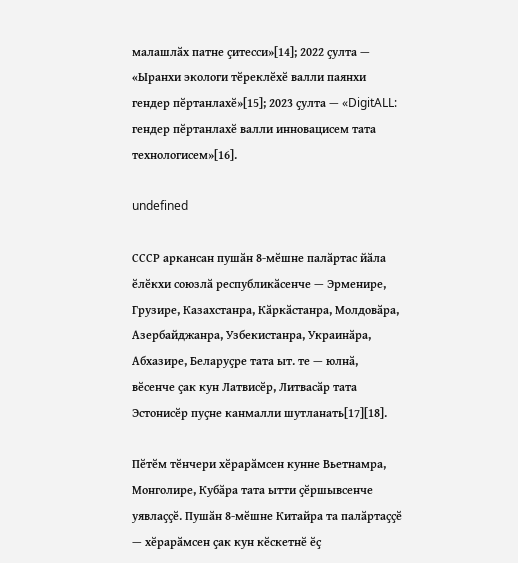малашлӑх патне ҫитесси»[14]; 2022 ҫулта — «Ыранхи экологи тӗреклӗхӗ валли паянхи гендер пӗртанлахӗ»[15]; 2023 ҫулта — «DigitALL: гендер пӗртанлахӗ валли инновацисем тата технологисем»[16].

undefined

СССР аркансан пушӑн 8-мӗшне палӑртас йӑла ӗлӗкхи союзлӑ республикӑсенче — Эрменире, Грузире, Казахстанра, Кӑркӑстанра, Молдовӑра, Азербайджанра, Узбекистанра, Украинӑра, Абхазире, Беларуҫре тата ыт. те — юлнӑ, вӗсенче ҫак кун Латвисӗр, Литвасӑр тата Эстонисӗр пуҫне канмалли шутланать[17][18].

Пӗтӗм тӗнчери хӗрарӑмсен кунне Вьетнамра, Монголире, Кубӑра тата ытти ҫӗршывсенче уявлаҫҫӗ. Пушӑн 8-мӗшне Китайра та палӑртаҫҫӗ — хӗрарӑмсен ҫак кун кӗскетнӗ ӗҫ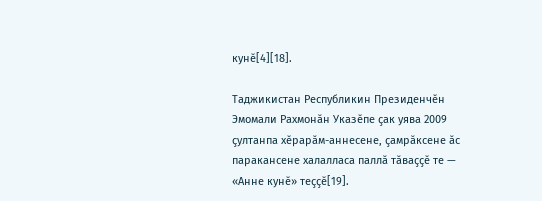кунӗ[4][18].

Таджикистан Республикин Президенчӗн Эмомали Рахмонӑн Указӗпе ҫак уява 2009 ҫултанпа хӗрарӑм-аннесене, ҫамрӑксене ӑс паракансене халалласа паллӑ тӑваҫҫӗ те — «Анне кунӗ» теҫҫӗ[19].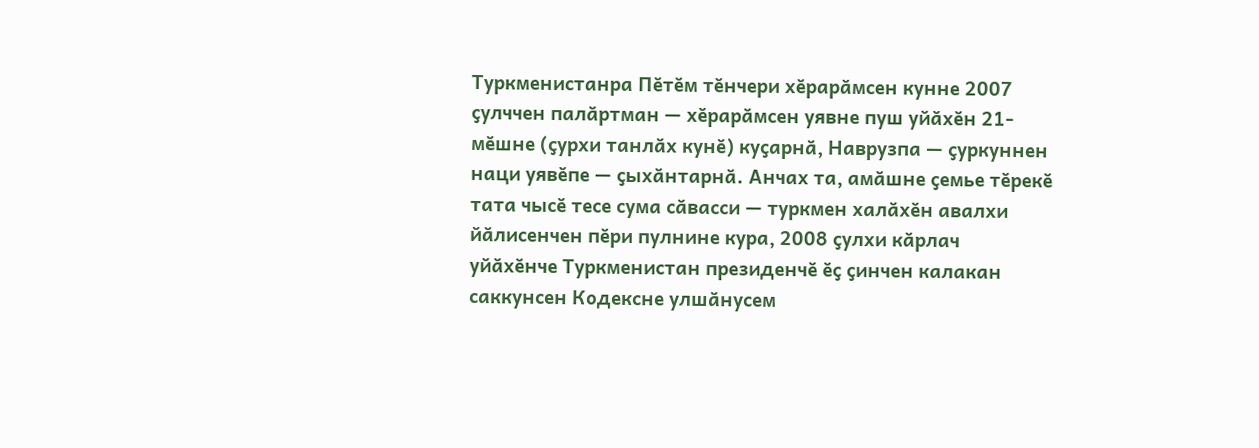Туркменистанра Пӗтӗм тӗнчери хӗрарӑмсен кунне 2007 ҫулччен палӑртман — хӗрарӑмсен уявне пуш уйӑхӗн 21-мӗшне (ҫурхи танлӑх кунӗ) куҫарнӑ, Наврузпа — ҫуркуннен наци уявӗпе — ҫыхӑнтарнӑ. Анчах та, амӑшне ҫемье тӗрекӗ тата чысӗ тесе сума сӑвасси — туркмен халӑхӗн авалхи йӑлисенчен пӗри пулнине кура, 2008 ҫулхи кӑрлач уйӑхӗнче Туркменистан президенчӗ ӗҫ ҫинчен калакан саккунсен Кодексне улшӑнусем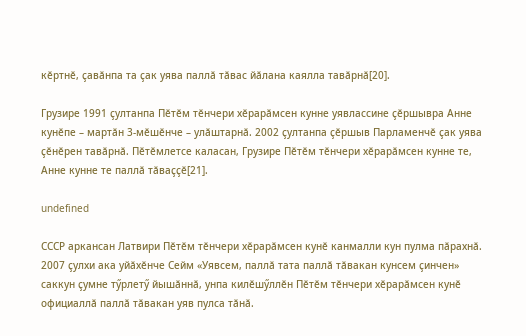кӗртнӗ, ҫавӑнпа та ҫак уява паллӑ тӑвас йӑлана каялла тавӑрнӑ[20].

Грузире 1991 ҫултанпа Пӗтӗм тӗнчери хӗрарӑмсен кунне уявлассине ҫӗршывра Анне кунӗпе – мартӑн 3-мӗшӗнче – улӑштарнӑ. 2002 ҫултанпа ҫӗршыв Парламенчӗ ҫак уява ҫӗнӗрен тавӑрнӑ. Пӗтӗмлетсе каласан, Грузире Пӗтӗм тӗнчери хӗрарӑмсен кунне те, Анне кунне те паллӑ тӑваҫҫӗ[21].

undefined

СССР аркансан Латвири Пӗтӗм тӗнчери хӗрарӑмсен кунӗ канмалли кун пулма пӑрахнӑ. 2007 ҫулхи ака уйӑхӗнче Сейм «Уявсем, паллӑ тата паллӑ тӑвакан кунсем ҫинчен» саккун ҫумне тӳрлетӳ йышӑннӑ, унпа килӗшӳллӗн Пӗтӗм тӗнчери хӗрарӑмсен кунӗ официаллӑ паллӑ тӑвакан уяв пулса тӑнӑ.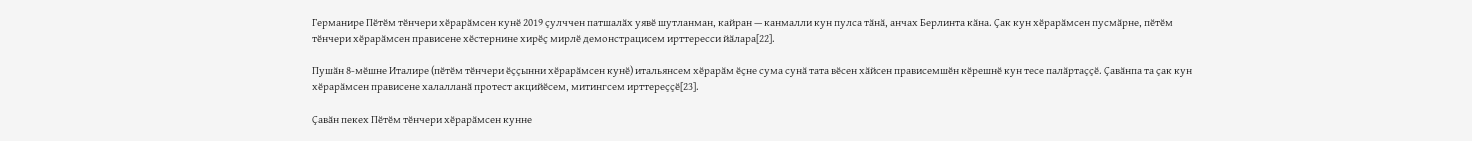Германире Пӗтӗм тӗнчери хӗрарӑмсен кунӗ 2019 ҫулччен патшалӑх уявӗ шутланман, кайран — канмалли кун пулса тӑнӑ, анчах Берлинта кӑна. Ҫак кун хӗрарӑмсен пусмӑрне, пӗтӗм тӗнчери хӗрарӑмсен прависене хӗстернине хирӗҫ мирлӗ демонстрацисем ирттересси йӑлара[22].

Пушӑн 8-мӗшне Италире (пӗтӗм тӗнчери ӗҫҫынни хӗрарӑмсен кунӗ) итальянсем хӗрарӑм ӗҫне сума сунӑ тата вӗсен хӑйсен прависемшӗн кӗрешнӗ кун тесе палӑртаҫҫӗ. Ҫавӑнпа та ҫак кун хӗрарӑмсен прависене халалланӑ протест акцийӗсем, митингсем ирттереҫҫӗ[23].

Ҫавӑн пекех Пӗтӗм тӗнчери хӗрарӑмсен кунне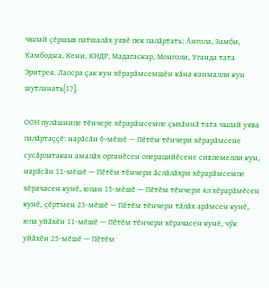чылай ҫӗршыв патшалӑх уявӗ пек палӑртать: Ангола, Замби, Камбоджа, Кени, КНДР, Мадагаскар, Монголи, Уганда тата Эритрея. Лаосра ҫак кун хӗрарӑмсемшӗн кӑна канмалли кун шутланать[17].

ООН пулӑшнипе тӗнчере хӗрарӑмсемпе ҫыхӑннӑ тата чылай уява палӑртаҫҫӗ: нарӑсӑн 6-мӗшӗ — Пӗтӗм тӗнчери хӗрарӑмсене сусӑрлатакан амалӑх органӗсен операцийӗсене сивлемелли кун, нарӑсӑн 11-мӗшӗ — Пӗтӗм тӗнчери ӑслӑлӑхри хӗрарӑмсемпе хӗрачасен кунӗ, юпан 15-мӗшӗ — Пӗтӗм тӗнчери ял хӗрарӑмӗсен кунӗ, ҫӗртмен 23-мӗшӗ — Пӗтӗм тӗнчери тӑлӑх арӑмсен кунӗ, юпа уйӑхӗн 11-мӗшӗ — Пӗтӗм тӗнчери хӗрачасен кунӗ, чӳк уйӑхӗн 25-мӗшӗ — Пӗтӗм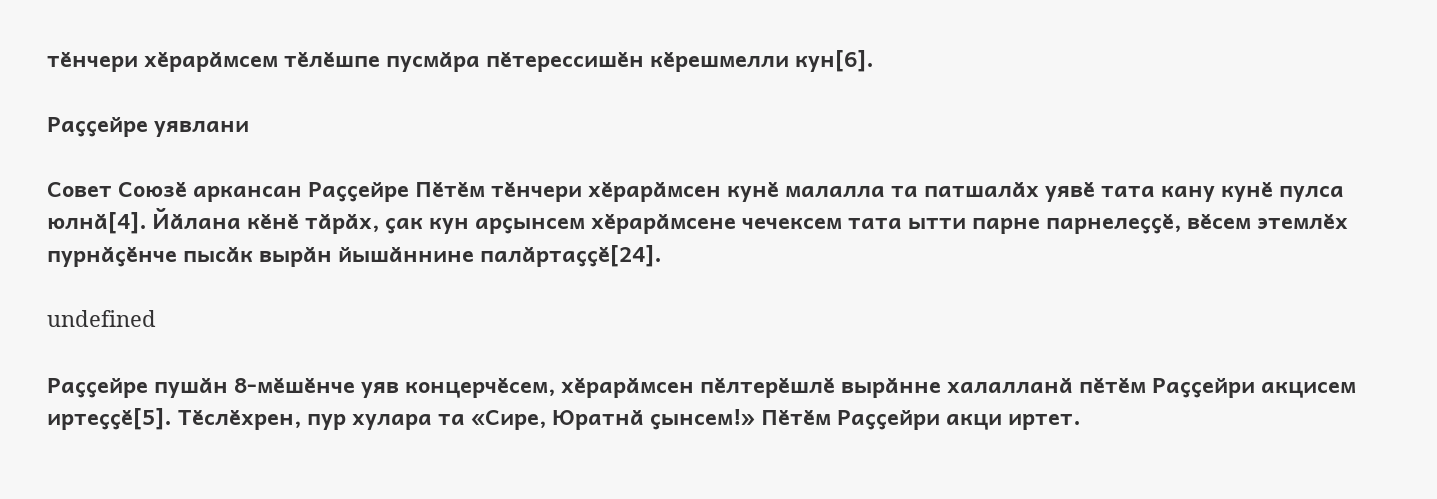тӗнчери хӗрарӑмсем тӗлӗшпе пусмӑра пӗтерессишӗн кӗрешмелли кун[6].

Раҫҫейре уявлани

Совет Союзӗ аркансан Раҫҫейре Пӗтӗм тӗнчери хӗрарӑмсен кунӗ малалла та патшалӑх уявӗ тата кану кунӗ пулса юлнӑ[4]. Йӑлана кӗнӗ тӑрӑх, ҫак кун арҫынсем хӗрарӑмсене чечексем тата ытти парне парнелеҫҫӗ, вӗсем этемлӗх пурнӑҫӗнче пысӑк вырӑн йышӑннине палӑртаҫҫӗ[24].

undefined

Раҫҫейре пушӑн 8-мӗшӗнче уяв концерчӗсем, хӗрарӑмсен пӗлтерӗшлӗ вырӑнне халалланӑ пӗтӗм Раҫҫейри акцисем иртеҫҫӗ[5]. Тӗслӗхрен, пур хулара та «Сире, Юратнӑ ҫынсем!» Пӗтӗм Раҫҫейри акци иртет.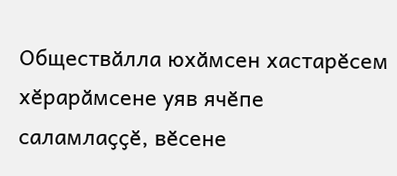Обществӑлла юхӑмсен хастарӗсем хӗрарӑмсене уяв ячӗпе саламлаҫҫӗ, вӗсене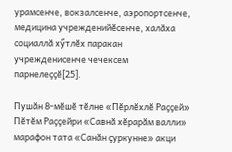урамсенче, вокзалсенче, аэропортсенче, медицина учрежденийӗсенче, халӑха социаллӑ хӳтлӗх паракан учрежденисенче чечексем парнелеҫҫӗ[25].

Пушӑн 8-мӗшӗ тӗлне «Пӗрлӗхлӗ Раҫҫей» Пӗтӗм Раҫҫейри «Савнӑ хӗрарӑм валли» марафон тата «Санӑн ҫуркунне» акци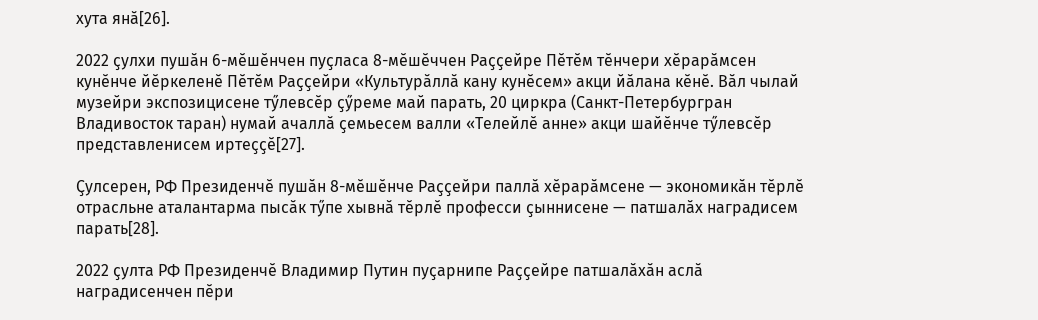хута янӑ[26].

2022 ҫулхи пушӑн 6-мӗшӗнчен пуҫласа 8-мӗшӗччен Раҫҫейре Пӗтӗм тӗнчери хӗрарӑмсен кунӗнче йӗркеленӗ Пӗтӗм Раҫҫейри «Культурӑллӑ кану кунӗсем» акци йӑлана кӗнӗ. Вӑл чылай музейри экспозицисене тӳлевсӗр ҫӳреме май парать, 20 циркра (Санкт-Петербургран Владивосток таран) нумай ачаллӑ ҫемьесем валли «Телейлӗ анне» акци шайӗнче тӳлевсӗр представленисем иртеҫҫӗ[27].

Ҫулсерен, РФ Президенчӗ пушӑн 8-мӗшӗнче Раҫҫейри паллӑ хӗрарӑмсене — экономикӑн тӗрлӗ отрасльне аталантарма пысӑк тӳпе хывнӑ тӗрлӗ професси ҫыннисене — патшалӑх наградисем парать[28].

2022 ҫулта РФ Президенчӗ Владимир Путин пуҫарнипе Раҫҫейре патшалӑхӑн аслӑ наградисенчен пӗри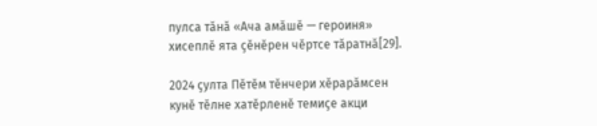пулса тӑнӑ «Ача амӑшӗ — героиня» хисеплӗ ята ҫӗнӗрен чӗртсе тӑратнӑ[29].

2024 ҫулта Пӗтӗм тӗнчери хӗрарӑмсен кунӗ тӗлне хатӗрленӗ темиҫе акци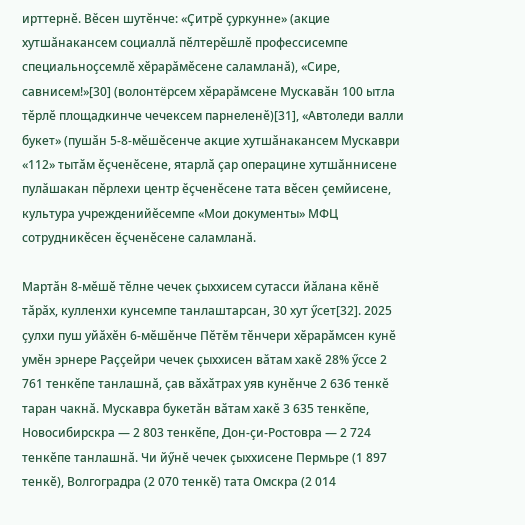ирттернӗ. Вӗсен шутӗнче: «Ҫитрӗ ҫуркунне» (акцие хутшӑнакансем социаллӑ пӗлтерӗшлӗ профессисемпе специальноҫсемлӗ хӗрарӑмӗсене саламланӑ), «Сире, савнисем!»[30] (волонтёрсем хӗрарӑмсене Мускавӑн 100 ытла тӗрлӗ площадкинче чечексем парнеленӗ)[31], «Автоледи валли букет» (пушӑн 5-8-мӗшӗсенче акцие хутшӑнакансем Мускаври «112» тытӑм ӗҫченӗсене, ятарлӑ ҫар операцине хутшӑннисене пулӑшакан пӗрлехи центр ӗҫченӗсене тата вӗсен ҫемйисене, культура учрежденийӗсемпе «Мои документы» МФЦ сотрудникӗсен ӗҫченӗсене саламланӑ.

Мартӑн 8-мӗшӗ тӗлне чечек ҫыххисем сутасси йӑлана кӗнӗ тӑрӑх, кулленхи кунсемпе танлаштарсан, 30 хут ӳсет[32]. 2025 ҫулхи пуш уйӑхӗн 6-мӗшӗнче Пӗтӗм тӗнчери хӗрарӑмсен кунӗ умӗн эрнере Раҫҫейри чечек ҫыххисен вӑтам хакӗ 28% ӳссе 2 761 тенкӗпе танлашнӑ, ҫав вӑхӑтрах уяв кунӗнче 2 636 тенкӗ таран чакнӑ. Мускавра букетӑн вӑтам хакӗ 3 635 тенкӗпе, Новосибирскра — 2 803 тенкӗпе, Дон-ҫи-Ростовра — 2 724 тенкӗпе танлашнӑ. Чи йӳнӗ чечек ҫыххисене Пермьре (1 897 тенкӗ), Волгоградра (2 070 тенкӗ) тата Омскра (2 014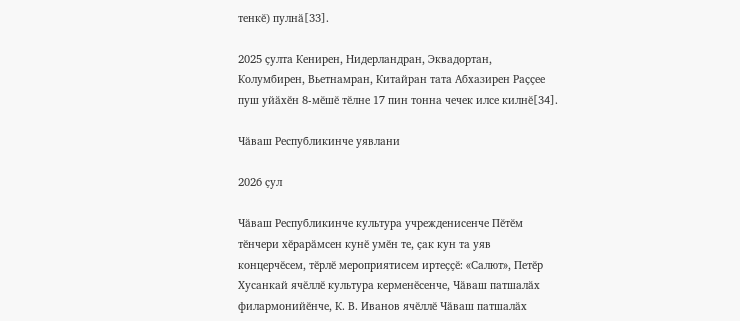тенкӗ) пулнӑ[33].

2025 ҫулта Кенирен, Нидерландран, Эквадортан, Колумбирен, Вьетнамран, Китайран тата Абхазирен Раҫҫее пуш уйӑхӗн 8-мӗшӗ тӗлне 17 пин тонна чечек илсе килнӗ[34].

Чӑваш Республикинче уявлани

2026 ҫул

Чӑваш Республикинче культура учрежденисенче Пӗтӗм тӗнчери хӗрарӑмсен кунӗ умӗн те, ҫак кун та уяв концерчӗсем, тӗрлӗ мероприятисем иртеҫҫӗ: «Салют», Петӗр Хусанкай ячӗллӗ культура керменӗсенче, Чӑваш патшалӑх филармонийӗнче, К. В. Иванов ячӗллӗ Чӑваш патшалӑх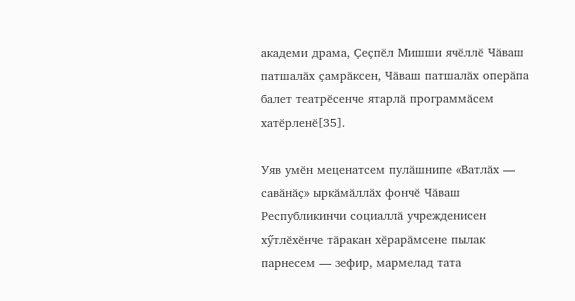академи драма, Ҫеҫпӗл Мишши ячӗллӗ Чӑваш патшалӑх ҫамрӑксен, Чӑваш патшалӑх оперӑпа балет театрӗсенче ятарлӑ программӑсем хатӗрленӗ[35].

Уяв умӗн меценатсем пулӑшнипе «Ватлӑх — савӑнӑҫ» ыркӑмӑллӑх фончӗ Чӑваш Республикинчи социаллӑ учрежденисен хӳтлӗхӗнче тӑракан хӗрарӑмсене пылак парнесем — зефир, мармелад тата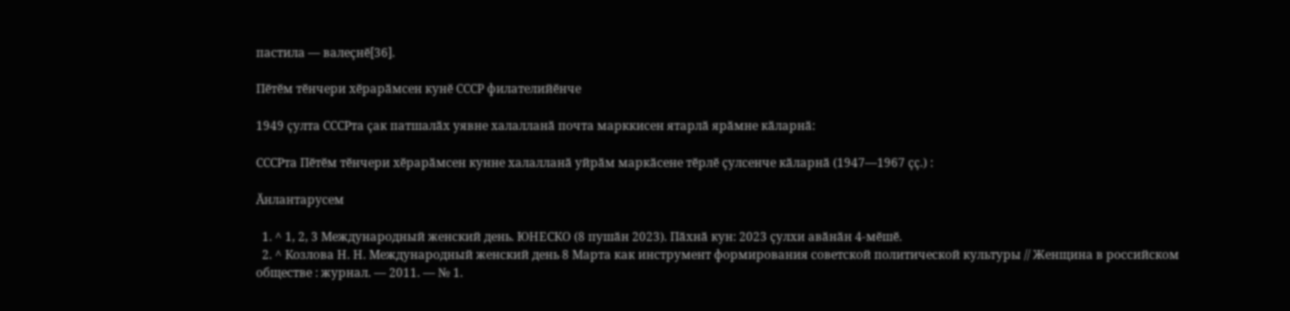пастила — валеҫнӗ[36].

Пӗтӗм тӗнчери хӗрарӑмсен кунӗ СССР филателийӗнче

1949 ҫулта СССРта ҫак патшалӑх уявне халалланӑ почта марккисен ятарлӑ ярӑмне кӑларнӑ:

СССРта Пӗтӗм тӗнчери хӗрарӑмсен кунне халалланӑ уйрӑм маркӑсене тӗрлӗ ҫулсенче кӑларнӑ (1947—1967 ҫҫ.) :

Ӑнлантарусем

  1. ^ 1, 2, 3 Международный женский день. ЮНЕСКО (8 пушӑн 2023). Пӑхнӑ кун: 2023 ҫулхи авӑнӑн 4-мӗшӗ.
  2. ^ Козлова Н. Н. Международный женский день 8 Марта как инструмент формирования советской политической культуры // Женщина в российском обществе : журнал. — 2011. — № 1.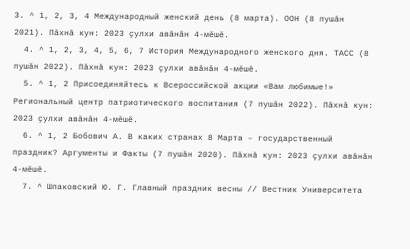3. ^ 1, 2, 3, 4 Международный женский день (8 марта). ООН (8 пушӑн 2021). Пӑхнӑ кун: 2023 ҫулхи авӑнӑн 4-мӗшӗ.
  4. ^ 1, 2, 3, 4, 5, 6, 7 История Международного женского дня. ТАСС (8 пушӑн 2022). Пӑхнӑ кун: 2023 ҫулхи авӑнӑн 4-мӗшӗ.
  5. ^ 1, 2 Присоединяйтесь к Всероссийской акции «Вам любимые!» Региональный центр патриотического воспитания (7 пушӑн 2022). Пӑхнӑ кун: 2023 ҫулхи авӑнӑн 4-мӗшӗ.
  6. ^ 1, 2 Бобович А. В каких странах 8 Марта – государственный праздник? Аргументы и Факты (7 пушӑн 2020). Пӑхнӑ кун: 2023 ҫулхи авӑнӑн 4-мӗшӗ.
  7. ^ Шпаковский Ю. Г. Главный праздник весны // Вестник Университета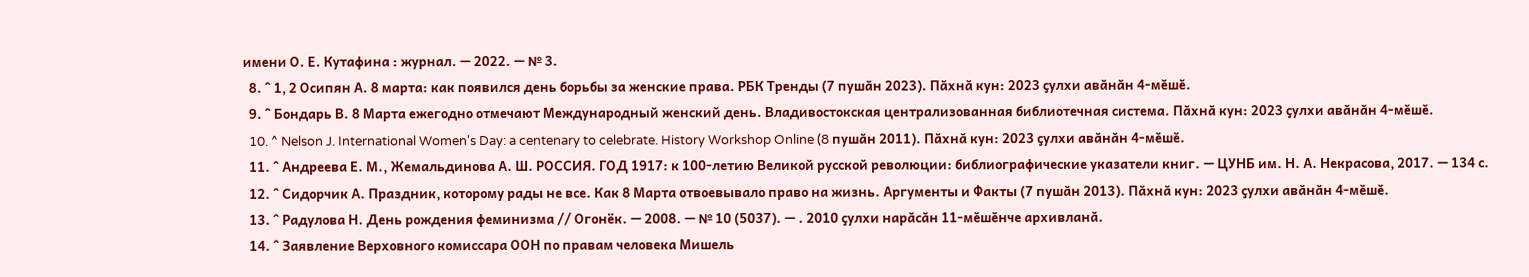имени О. Е. Кутафина : журнал. — 2022. — № 3.
  8. ^ 1, 2 Осипян А. 8 марта: как появился день борьбы за женские права. РБК Тренды (7 пушӑн 2023). Пӑхнӑ кун: 2023 ҫулхи авӑнӑн 4-мӗшӗ.
  9. ^ Бондарь В. 8 Марта ежегодно отмечают Международный женский день. Владивостокская централизованная библиотечная система. Пӑхнӑ кун: 2023 ҫулхи авӑнӑн 4-мӗшӗ.
  10. ^ Nelson J. International Women's Day: a centenary to celebrate. History Workshop Online (8 пушӑн 2011). Пӑхнӑ кун: 2023 ҫулхи авӑнӑн 4-мӗшӗ.
  11. ^ Андреева Е. М., Жемальдинова А. Ш. РОССИЯ. ГОД 1917: к 100-летию Великой русской революции: библиографические указатели книг. — ЦУНБ им. Н. А. Некрасова, 2017. — 134 с.
  12. ^ Сидорчик А. Праздник, которому рады не все. Как 8 Марта отвоевывало право на жизнь. Аргументы и Факты (7 пушӑн 2013). Пӑхнӑ кун: 2023 ҫулхи авӑнӑн 4-мӗшӗ.
  13. ^ Радулова Н. День рождения феминизма // Огонёк. — 2008. — № 10 (5037). — . 2010 ҫулхи нарӑсӑн 11-мӗшӗнче архивланӑ.
  14. ^ Заявление Верховного комиссара ООН по правам человека Мишель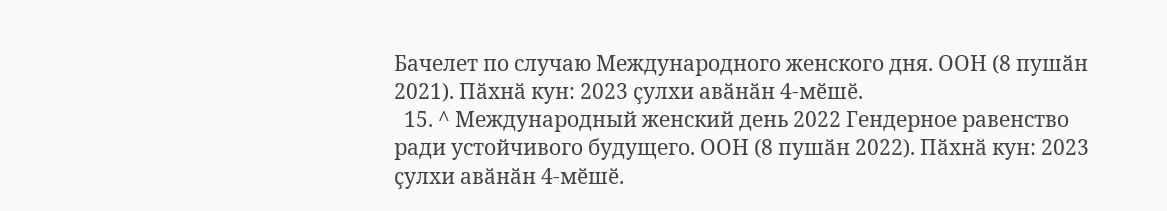Бачелет по случаю Международного женского дня. ООН (8 пушӑн 2021). Пӑхнӑ кун: 2023 ҫулхи авӑнӑн 4-мӗшӗ.
  15. ^ Международный женский день 2022 Гендерное равенство ради устойчивого будущего. ООН (8 пушӑн 2022). Пӑхнӑ кун: 2023 ҫулхи авӑнӑн 4-мӗшӗ.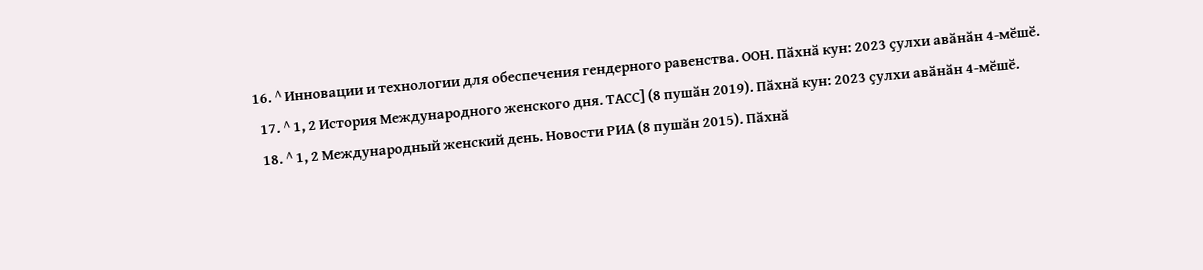16. ^ Инновации и технологии для обеспечения гендерного равенства. ООН. Пӑхнӑ кун: 2023 ҫулхи авӑнӑн 4-мӗшӗ.
  17. ^ 1, 2 История Международного женского дня. ТАСС] (8 пушӑн 2019). Пӑхнӑ кун: 2023 ҫулхи авӑнӑн 4-мӗшӗ.
  18. ^ 1, 2 Международный женский день. Новости РИА (8 пушӑн 2015). Пӑхнӑ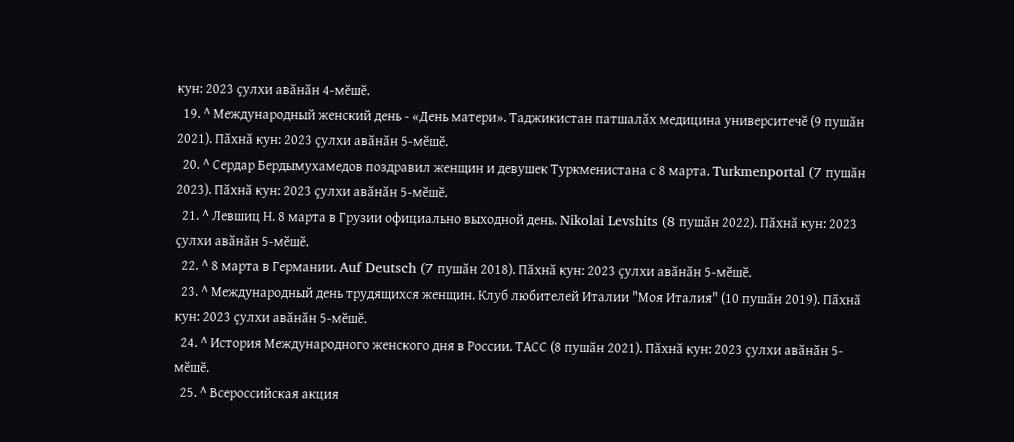кун: 2023 ҫулхи авӑнӑн 4-мӗшӗ.
  19. ^ Международный женский день - «День матери». Таджикистан патшалӑх медицина университечӗ (9 пушӑн 2021). Пӑхнӑ кун: 2023 ҫулхи авӑнӑн 5-мӗшӗ.
  20. ^ Сердар Бердымухамедов поздравил женщин и девушек Туркменистана с 8 марта. Turkmenportal (7 пушӑн 2023). Пӑхнӑ кун: 2023 ҫулхи авӑнӑн 5-мӗшӗ.
  21. ^ Левшиц Н. 8 марта в Грузии официально выходной день. Nikolai Levshits (8 пушӑн 2022). Пӑхнӑ кун: 2023 ҫулхи авӑнӑн 5-мӗшӗ.
  22. ^ 8 марта в Германии. Auf Deutsch (7 пушӑн 2018). Пӑхнӑ кун: 2023 ҫулхи авӑнӑн 5-мӗшӗ.
  23. ^ Международный день трудящихся женщин. Клуб любителей Италии "Моя Италия" (10 пушӑн 2019). Пӑхнӑ кун: 2023 ҫулхи авӑнӑн 5-мӗшӗ.
  24. ^ История Международного женского дня в России. ТАСС (8 пушӑн 2021). Пӑхнӑ кун: 2023 ҫулхи авӑнӑн 5-мӗшӗ.
  25. ^ Всероссийская акция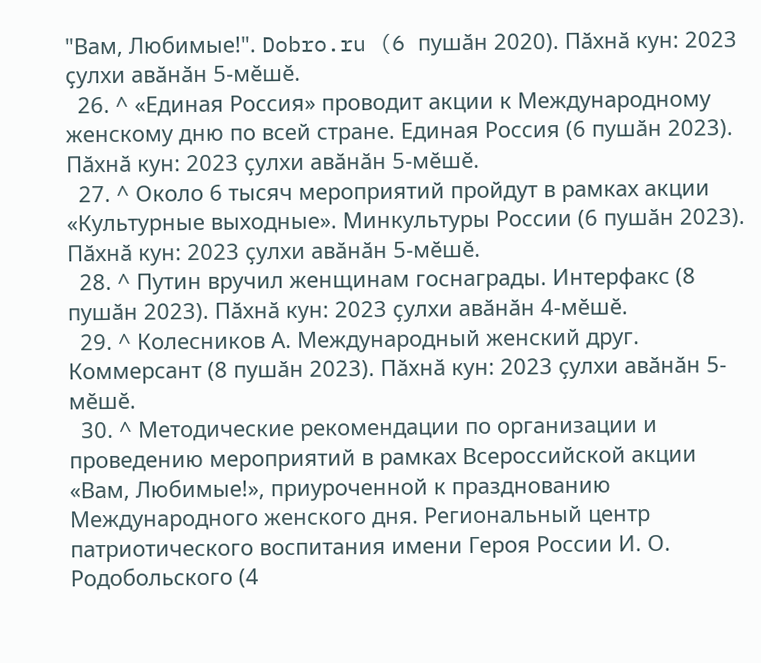"Вам, Любимые!". Dobro.ru (6 пушӑн 2020). Пӑхнӑ кун: 2023 ҫулхи авӑнӑн 5-мӗшӗ.
  26. ^ «Единая Россия» проводит акции к Международному женскому дню по всей стране. Единая Россия (6 пушӑн 2023). Пӑхнӑ кун: 2023 ҫулхи авӑнӑн 5-мӗшӗ.
  27. ^ Около 6 тысяч мероприятий пройдут в рамках акции «Культурные выходные». Минкультуры России (6 пушӑн 2023). Пӑхнӑ кун: 2023 ҫулхи авӑнӑн 5-мӗшӗ.
  28. ^ Путин вручил женщинам госнаграды. Интерфакс (8 пушӑн 2023). Пӑхнӑ кун: 2023 ҫулхи авӑнӑн 4-мӗшӗ.
  29. ^ Колесников А. Международный женский друг. Коммерсант (8 пушӑн 2023). Пӑхнӑ кун: 2023 ҫулхи авӑнӑн 5-мӗшӗ.
  30. ^ Методические рекомендации по организации и проведению мероприятий в рамках Всероссийской акции «Вам, Любимые!», приуроченной к празднованию Международного женского дня. Региональный центр патриотического воспитания имени Героя России И. О. Родобольского (4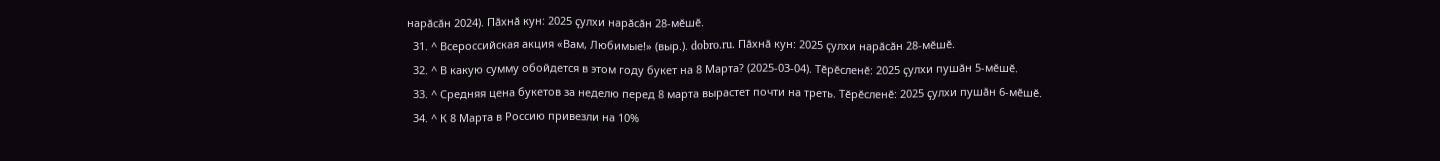нарӑсӑн 2024). Пӑхнӑ кун: 2025 ҫулхи нарӑсӑн 28-мӗшӗ.
  31. ^ Всероссийская акция «Вам, Любимые!» (выр.). dobro.ru. Пӑхнӑ кун: 2025 ҫулхи нарӑсӑн 28-мӗшӗ.
  32. ^ В какую сумму обойдется в этом году букет на 8 Марта? (2025-03-04). Тӗрӗсленӗ: 2025 ҫулхи пушӑн 5-мӗшӗ.
  33. ^ Средняя цена букетов за неделю перед 8 марта вырастет почти на треть. Тӗрӗсленӗ: 2025 ҫулхи пушӑн 6-мӗшӗ.
  34. ^ К 8 Марта в Россию привезли на 10%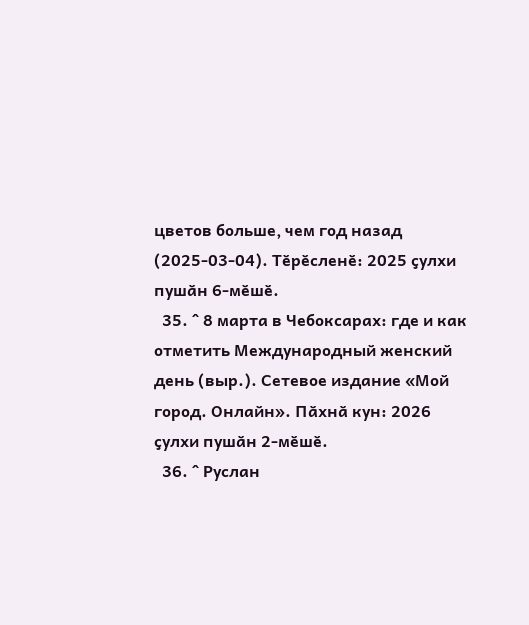цветов больше, чем год назад (2025-03-04). Тӗрӗсленӗ: 2025 ҫулхи пушӑн 6-мӗшӗ.
  35. ^ 8 марта в Чебоксарах: где и как отметить Международный женский день (выр.). Сетевое издание «Мой город. Онлайн». Пӑхнӑ кун: 2026 ҫулхи пушӑн 2-мӗшӗ.
  36. ^ Руслан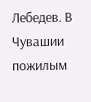Лебедев. В Чувашии пожилым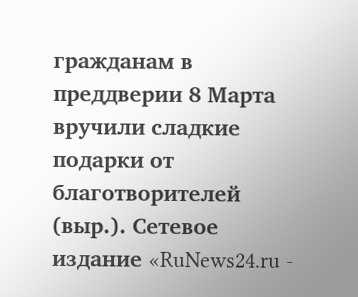гражданам в преддверии 8 Марта вручили сладкие подарки от благотворителей (выр.). Сетевое издание «RuNews24.ru -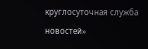круглосуточная служба новостей»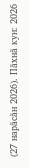(27 нарӑсӑн 2026). Пӑхнӑ кун: 2026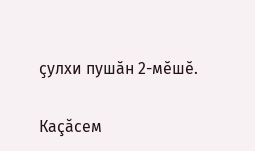ҫулхи пушӑн 2-мӗшӗ.

Каçăсем